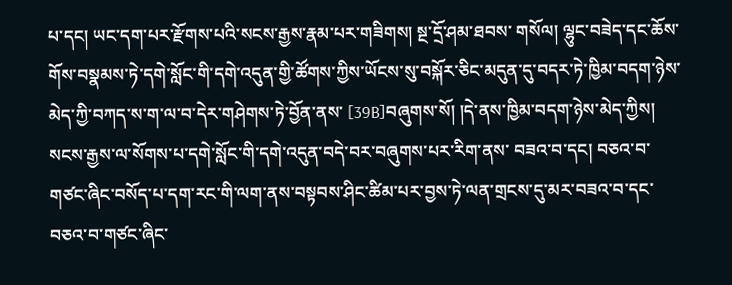པ་དང། ཡང་དག་པར་རྫོགས་པའི་སངས་རྒྱས་རྣམ་པར་གཟིགས། སྔ་དྲོ་ཤམ་ཐབས་ གསོལ། ལྷུང་བཟེད་དང་ཆོས་གོས་བསྣམས་ཏེ་དགེ་སློང་གི་དགེ་འདུན་གྱི་ཚོགས་ཀྱིས་ཡོངས་སུ་བསྐོར་ཅིང་མདུན་དུ་བདར་ཏེ་ཁྱིམ་བདག་ཉེས་མེད་ཀྱི་བཀད་ས་ག་ལ་བ་དེར་གཤེགས་ཏེ་བྱོན་ནས་ [39B]བཞུགས་སོ། །དེ་ནས་ཁྱིམ་བདག་ཉེས་མེད་ཀྱིས། སངས་རྒྱས་ལ་སོགས་པ་དགེ་སློང་གི་དགེ་འདུན་བདེ་བར་བཞུགས་པར་རིག་ནས་ བཟའ་བ་དང། བཅའ་བ་གཙང་ཞིང་བསོད་པ་དག་རང་གི་ལག་ནས་བསྟབས་ཤིང་ཚིམ་པར་བྱས་ཏེ་ལན་གྲངས་དུ་མར་བཟའ་བ་དང་བཅའ་བ་གཙང་ཞིང་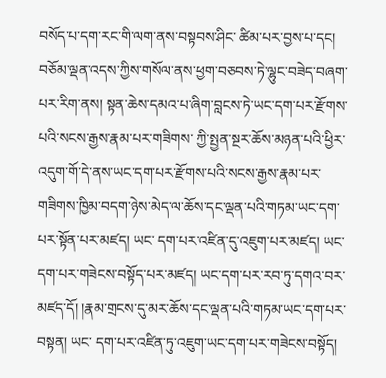བསོད་པ་དག་རང་གི་ལག་ནས་བསྟབས་ཤིང་ ཚིམ་པར་བྱས་པ་དང། བཅོམ་ལྡན་འདས་ཀྱིས་གསོལ་ནས་ཕྱག་བཅབས་ཏེ་ལྷུང་བཟེད་བཞག་པར་རིག་ནས། སྟན་ཆེས་དམའ་པ་ཞིག་བླངས་ཏེ་ཡང་དག་པར་རྫོགས་པའི་སངས་རྒྱས་རྣམ་པར་གཟིགས་ ཀྱི་སྤྱན་སྔར་ཆོས་མཉན་པའི་ཕྱིར་འདུག་གོ་དེ་ནས་ཡང་དག་པར་རྫོགས་པའི་སངས་རྒྱས་རྣམ་པར་གཟིགས་ཁྱིམ་བདག་ཉེས་མེད་ལ་ཆོས་དང་ལྡན་པའི་གཏམ་ཡང་དག་པར་སྟོན་པར་མཛད། ཡང་ དག་པར་འཛིན་དུ་འཇུག་པར་མཛད། ཡང་དག་པར་གཟེངས་བསྟོད་པར་མཛད། ཡང་དག་པར་རབ་ཏུ་དགའ་བར་མཛད་དོ། །རྣམ་གྲངས་དུ་མར་ཆོས་དང་ལྡན་པའི་གཏམ་ཡང་དག་པར་བསྟན། ཡང་ དག་པར་འཛིན་ཏུ་འཇུག་ཡང་དག་པར་གཟེངས་བསྟོད།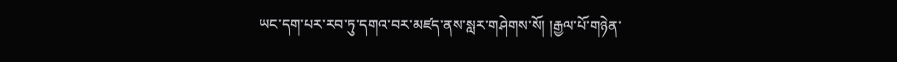ཡང་དག་པར་རབ་ཏུ་དགའ་བར་མཛད་ནས་སླར་གཤེགས་སོ། །རྒྱལ་པོ་གཉེན་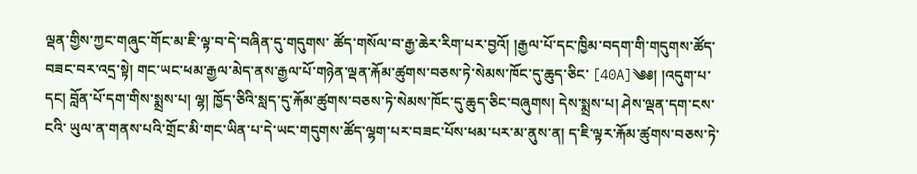ལྡན་གྱིས་ཀྱང་གཞུང་གོང་མ་ཇི་ལྟ་བ་དེ་བཞིན་དུ་གདུགས་ ཚོད་གསོལ་བ་རྒྱ་ཆེར་རིག་པར་བྱའོ། །རྒྱལ་པོ་དང་ཁྱིམ་བདག་གི་གདུགས་ཚོད་བཟང་བར་འདྲ་སྟེ། གང་ཡང་ཕམ་རྒྱལ་མེད་ནས་རྒྱལ་པོ་གཉེན་ལྡན་རྐོམ་ཚུགས་བཅས་ཏེ་སེམས་ཁོང་དུ་ཆུད་ཅིང་ [40A]༄༅། །འདུག་པ་དང། བློན་པོ་དག་གིས་སྨྲས་པ། ལྷ། ཁྱོད་ཅིའི་སླད་དུ་རྐོམ་ཚུགས་བཅས་ཏེ་སེམས་ཁོང་དུ་ཆུད་ཅིང་བཞུགས། དེས་སྨྲས་པ། ཤེས་ལྡན་དག་ངས་ངའི་ ཡུལ་ན་གནས་པའི་གྲོང་མི་གང་ཡིན་པ་དེ་ཡང་གདུགས་ཚོད་ལྷག་པར་བཟང་པོས་ཕམ་པར་མ་ནུས་ན། ད་ཇི་ལྟར་རྐོམ་ཚུགས་བཅས་ཏེ་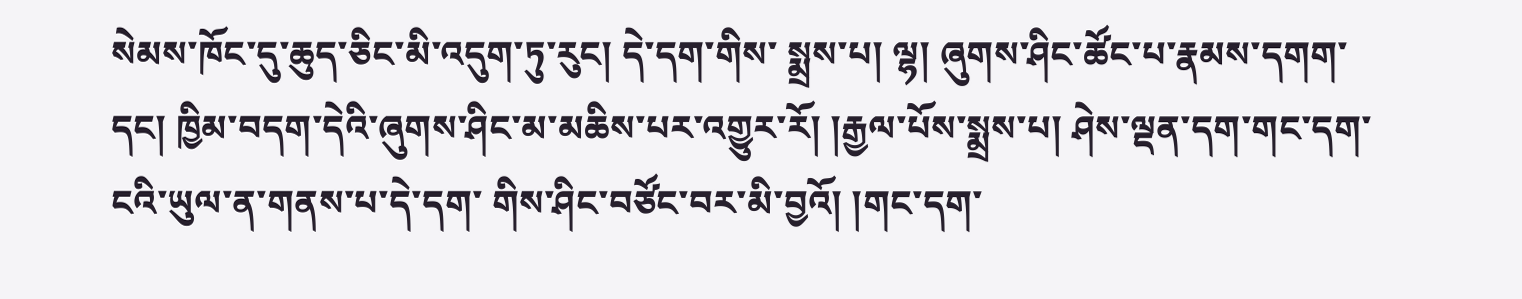སེམས་ཁོང་དུ་ཆུད་ཅིང་མི་འདུག་ཏུ་རུང། དེ་དག་གིས་ སྨྲས་པ། ལྷ། ཞུགས་ཤིང་ཚོང་པ་རྣམས་དགག་དང། ཁྱིམ་བདག་དེའི་ཞུགས་ཤིང་མ་མཆིས་པར་འགྱུར་རོ། །རྒྱལ་པོས་སྨྲས་པ། ཤེས་ལྡན་དག་གང་དག་ངའི་ཡུལ་ན་གནས་པ་དེ་དག་ གིས་ཤིང་བཙོང་བར་མི་བྱའོ། །གང་དག་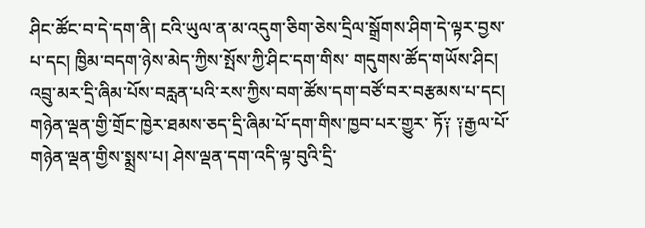ཤིང་ཚོང་བ་དེ་དག་ནི། ངའི་ཡུལ་ན་མ་འདུག་ཅིག་ཅེས་དྲིལ་སྒྲོགས་ཤིག་དེ་ལྟར་བྱས་པ་དང། ཁྱིམ་བདག་ཉེས་མེད་ཀྱིས་སྤོས་ཀྱི་ཤིང་དག་གིས་ གདུགས་ཚོད་གཡོས་ཤིང། འབྲུ་མར་དྲི་ཞིམ་པོས་བརླན་པའི་རས་ཀྱིས་བག་ཚོས་དག་བཙོ་བར་བརྩམས་པ་དང། གཉེན་ལྡན་གྱི་གྲོང་ཁྱེར་ཐམས་ཅད་དྲི་ཞིམ་པོ་དག་གིས་ཁྱབ་པར་གྱུར་ ཏོ༑ ༑རྒྱལ་པོ་གཉེན་ལྡན་གྱིས་སྨྲས་པ། ཤེས་ལྡན་དག་འདི་ལྟ་བུའི་དྲི་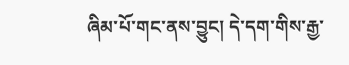ཞིམ་པོ་གང་ནས་བྱུང། དེ་དག་གིས་རྒྱ་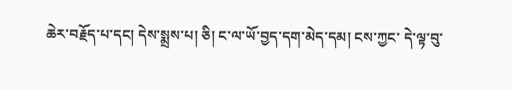ཆེར་བརྗོད་པ་དང། དེས་སྨྲས་པ། ཅི། ང་ལ་ཡོ་བྱད་དག་མེད་དམ། ངས་ཀྱང་ དེ་ལྟ་བུ་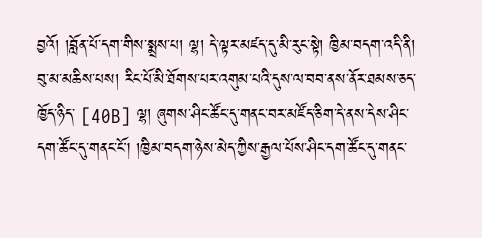བྱའོ། །བློན་པོ་དག་གིས་སྨྲས་པ། ལྷ། དེ་ལྟར་མཛད་དུ་མི་རུང་སྟེ། ཁྱིམ་བདག་འདི་ནི། བུ་མ་མཆིས་པས། རིང་པོ་མི་ཐོགས་པར་འགུམ་པའི་དུས་ལ་བབ་ནས་ནོར་ཐམས་ཅད་ཁྱོད་ཉིད་ [40B] ལྷ། ཞུགས་ཤིང་ཚོང་དུ་གནང་བར་མཛོད་ཅིག་དེ་ནས་དེས་ཤིང་དག་ཚོང་དུ་གནང་ངོ། །ཁྱིམ་བདག་ཉེས་མེད་ཀྱིས་རྒྱལ་པོས་ཤིང་དག་ཚོང་དུ་གནང་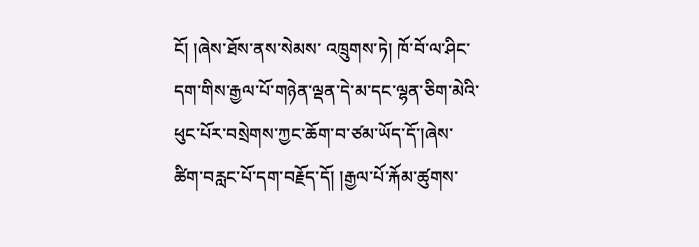ངོ། །ཞེས་ཐོས་ནས་སེམས་ འཁྲུགས་ཏེ། ཁོ་བོ་ལ་ཤིང་དག་གིས་རྒྱལ་པོ་གཉེན་ལྡན་དེ་མ་དང་ལྷན་ཅིག་མེའི་ཕུང་པོར་བསྲེགས་ཀྱང་ཆོག་བ་ཙམ་ཡོད་དོ་།ཞེས་ཚིག་བརླང་པོ་དག་བརྗོད་དོ། །རྒྱལ་པོ་རྐོམ་ཚུགས་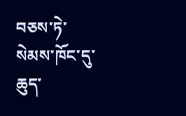བཅས་ཏེ་ སེམས་ཁོང་དུ་ཆུད་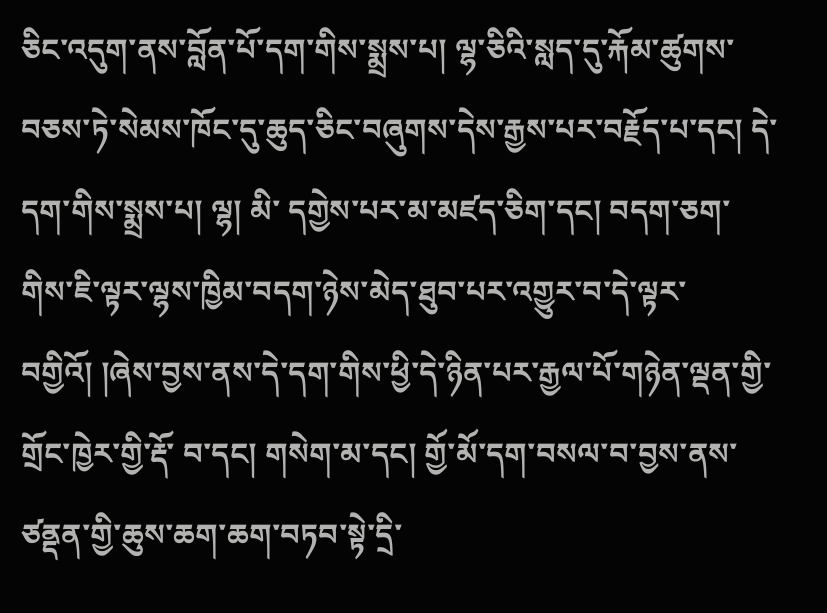ཅིང་འདུག་ནས་བློན་པོ་དག་གིས་སྨྲས་པ། ལྷ་ཅིའི་སླད་དུ་རྐོམ་ཚུགས་བཅས་ཏེ་སེམས་ཁོང་དུ་ཆུད་ཅིང་བཞུགས་དེས་རྒྱས་པར་བརྗོད་པ་དང། དེ་དག་གིས་སྨྲས་པ། ལྷ། མི་ དགྱེས་པར་མ་མཛད་ཅིག་དང། བདག་ཅག་གིས་ཇི་ལྟར་ལྷས་ཁྱིམ་བདག་ཉེས་མེད་ཐུབ་པར་འགྱུར་བ་དེ་ལྟར་བགྱིའོ། །ཞེས་བྱས་ནས་དེ་དག་གིས་ཕྱི་དེ་ཉིན་པར་རྒྱལ་པོ་གཉེན་ལྡན་གྱི་གྲོང་ཁྱེར་གྱི་རྡོ་ བ་དང། གསེག་མ་དང། གྱོ་མོ་དག་བསལ་བ་བྱས་ནས་ཙནྡན་གྱི་ཆུས་ཆག་ཆག་བཏབ་སྟེ་དྲི་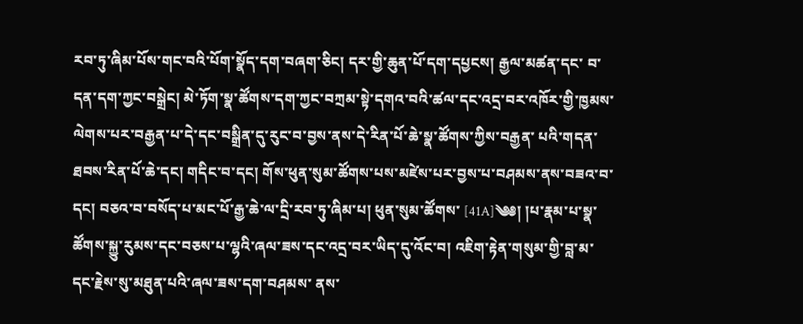རབ་ཏུ་ཞིམ་པོས་གང་བའི་པོག་སྣོད་དག་བཞག་ཅིང། དར་གྱི་ཆུན་པོ་དག་དཔྱངས། རྒྱལ་མཚན་དང་ བ་དན་དག་ཀྱང་བསྒྲེང། མེ་ཏོག་སྣ་ཚོགས་དག་ཀྱང་བཀྲམ་སྟེ་དགའ་བའི་ཚལ་དང་འདྲ་བར་འཁོར་གྱི་ཁྱམས་ལེགས་པར་བརྒྱན་པ་དེ་དང་བསྒྲིན་དུ་རུང་བ་བྱས་ནས་དེ་རིན་པོ་ཆེ་སྣ་ཚོགས་ཀྱིས་བརྒྱན་ པའི་གདན་ཐབས་རིན་པོ་ཆེ་དང། གདིང་བ་དང། གོས་ཕུན་སུམ་ཚོགས་པས་མཛེས་པར་བྱས་པ་བཤམས་ནས་བཟའ་བ་དང། བཅའ་བ་བསོད་པ་མང་པོ་རྒྱ་ཆེ་ལ་དྲི་རབ་ཏུ་ཞིམ་པ། ཕུན་སུམ་ཚོགས་ [41A]༄༅། །པ་རྣམ་པ་སྣ་ཚོགས་སྐྱུ་རུམས་དང་བཅས་པ་ལྷའི་ཞལ་ཟས་དང་འདྲ་བར་ཡིད་དུ་འོང་བ། འཇིག་རྟེན་གསུམ་གྱི་བླ་མ་དང་རྗེས་སུ་མཐུན་པའི་ཞལ་ཟས་དག་བཤམས་ ནས་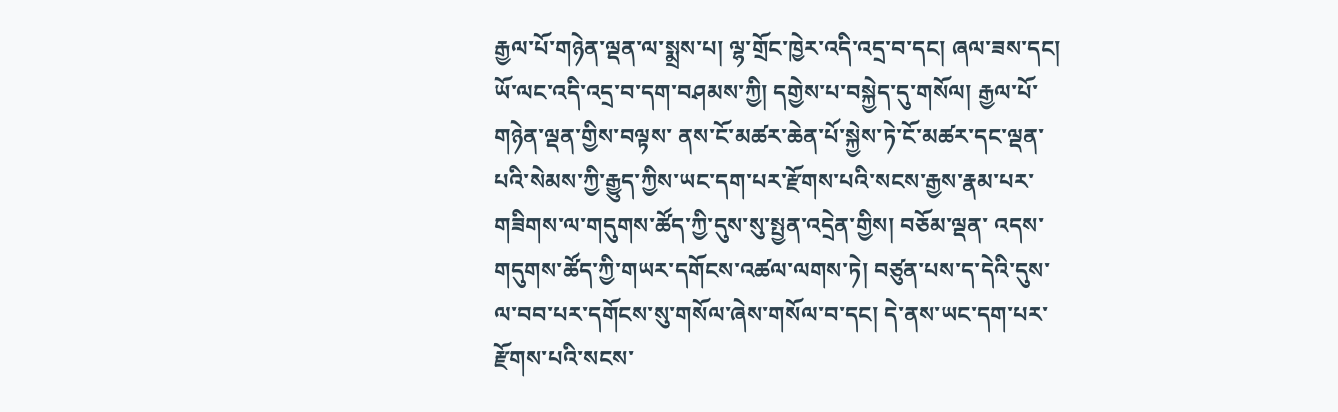རྒྱལ་པོ་གཉེན་ལྡན་ལ་སྨྲས་པ། ལྷ་གྲོང་ཁྱེར་འདི་འདྲ་བ་དང། ཞལ་ཟས་དང། ཡོ་ལང་འདི་འདྲ་བ་དག་བཤམས་ཀྱི། དགྱེས་པ་བསྐྱེད་དུ་གསོལ། རྒྱལ་པོ་གཉེན་ལྡན་གྱིས་བལྟས་ ནས་ངོ་མཚར་ཆེན་པོ་སྐྱེས་ཏེ་ངོ་མཚར་དང་ལྡན་པའི་སེམས་ཀྱི་རྒྱུད་ཀྱིས་ཡང་དག་པར་རྫོགས་པའི་སངས་རྒྱས་རྣམ་པར་གཟིགས་ལ་གདུགས་ཚོད་ཀྱི་དུས་སུ་སྤྱན་འདྲེན་གྱིས། བཅོམ་ལྡན་ འདས་གདུགས་ཚོད་ཀྱི་གཡར་དགོངས་འཚལ་ལགས་ཏེ། བཙུན་པས་ད་དེའི་དུས་ལ་བབ་པར་དགོངས་སུ་གསོལ་ཞེས་གསོལ་བ་དང། དེ་ནས་ཡང་དག་པར་རྫོགས་པའི་སངས་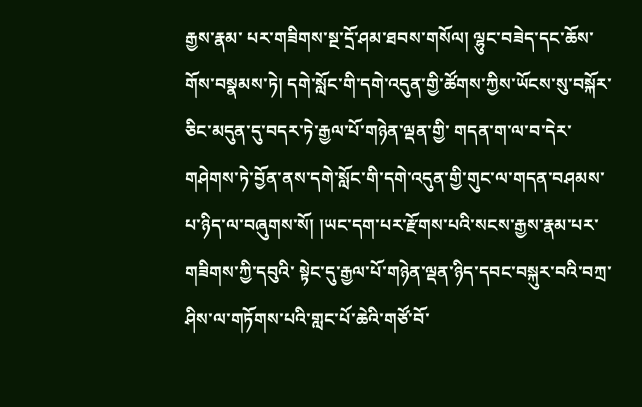རྒྱས་རྣམ་ པར་གཟིགས་སྔ་དྲོ་ཤམ་ཐབས་གསོལ། ལྷུང་བཟེད་དང་ཆོས་གོས་བསྣམས་ཏེ། དགེ་སློང་གི་དགེ་འདུན་གྱི་ཚོགས་ཀྱིས་ཡོངས་སུ་བསྐོར་ཅིང་མདུན་དུ་བདར་ཏེ་རྒྱལ་པོ་གཉེན་ལྡན་གྱི་ གདན་ག་ལ་བ་དེར་གཤེགས་ཏེ་བྱོན་ནས་དགེ་སློང་གི་དགེ་འདུན་གྱི་གུང་ལ་གདན་བཤམས་པ་ཉིད་ལ་བཞུགས་སོ། །ཡང་དག་པར་རྫོགས་པའི་སངས་རྒྱས་རྣམ་པར་གཟིགས་ཀྱི་དབུའི་ སྟེང་དུ་རྒྱལ་པོ་གཉེན་ལྡན་ཉིད་དབང་བསྐུར་བའི་བཀྲ་ཤིས་ལ་གཏོགས་པའི་གླང་པོ་ཆེའི་གཙོ་བོ་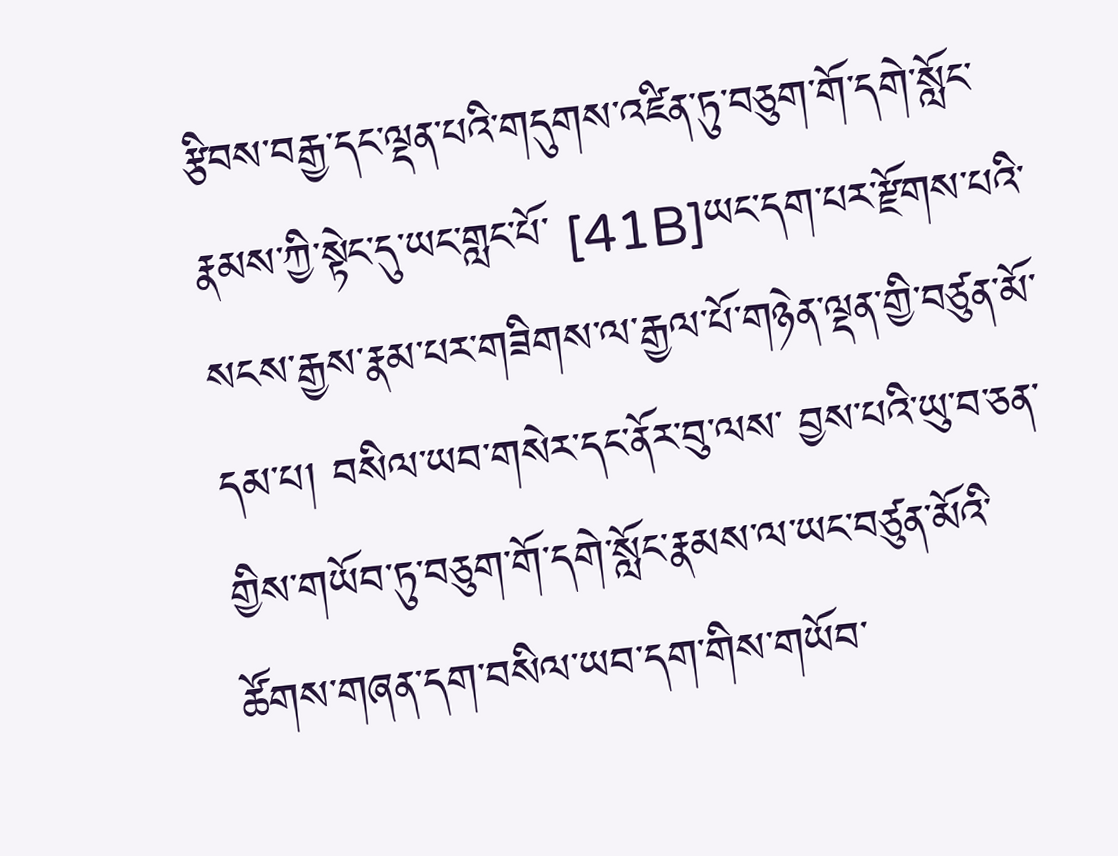རྩིབས་བརྒྱ་དང་ལྡན་པའི་གདུགས་འཛིན་ཏུ་བཅུག་གོ་དགེ་སློང་རྣམས་ཀྱི་སྟེང་དུ་ཡང་གླང་པོ་ [41B]ཡང་དག་པར་རྫོགས་པའི་སངས་རྒྱས་རྣམ་པར་གཟིགས་ལ་རྒྱལ་པོ་གཉེན་ལྡན་གྱི་བཙུན་མོ་དམ་པ། བསིལ་ཡབ་གསེར་དང་ནོར་བུ་ལས་ བྱས་པའི་ཡུ་བ་ཅན་གྱིས་གཡོབ་ཏུ་བཅུག་གོ་དགེ་སློང་རྣམས་ལ་ཡང་བཙུན་མོའི་ཚོགས་གཞན་དག་བསིལ་ཡབ་དག་གིས་གཡོབ་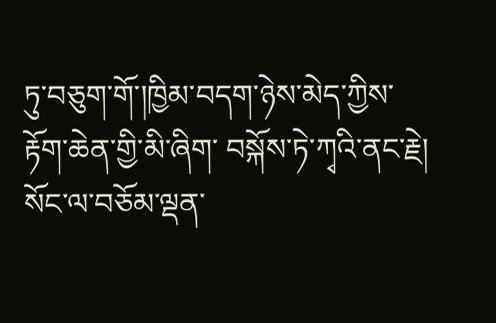ཏུ་བཅུག་གོ་།ཁྱིམ་བདག་ཉེས་མེད་ཀྱིས་རྟོག་ཆེན་གྱི་མི་ཞིག་ བསྐོས་ཏེ་ཀྭའི་ནང་རྗེ། སོང་ལ་བཅོམ་ལྡན་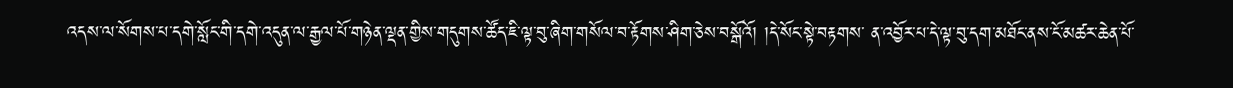འདས་ལ་སོགས་པ་དགེ་སློང་གི་དགེ་འདུན་ལ་རྒྱལ་པོ་གཉེན་ལྡན་གྱིས་གདུགས་ཚོད་ཇི་ལྟ་བུ་ཞིག་གསོལ་བ་རྟོགས་ཤིག་ཅེས་བསྒོའོ། །དེ་སོང་སྟེ་བརྟགས་ ན་འབྱོར་པ་དེ་ལྟ་བུ་དག་མཐོང་ནས་ངོ་མཚར་ཆེན་པོ་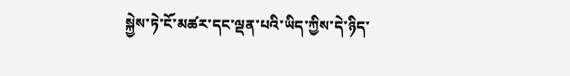སྐྱེས་ཏེ་ངོ་མཚར་དང་ལྡན་པའི་ཡིད་ཀྱིས་དེ་ཉིད་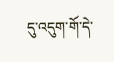དུ་འདུག་གོ་དེ་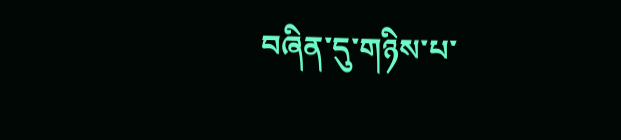བཞིན་དུ་གཉིས་པ་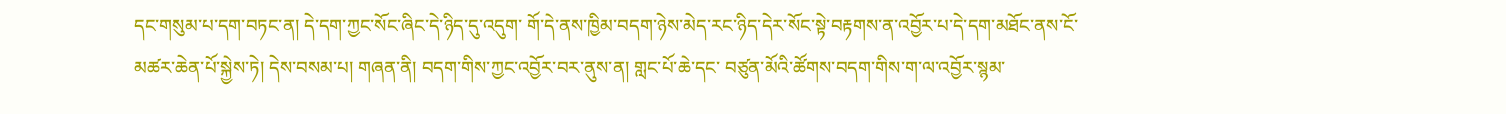དང་གསུམ་པ་དག་བཏང་ན། དེ་དག་ཀྱང་སོང་ཞིང་དེ་ཉིད་དུ་འདུག་ གོ་དེ་ནས་ཁྱིམ་བདག་ཉེས་མེད་རང་ཉིད་དེར་སོང་སྟེ་བརྟགས་ན་འབྱོར་པ་དེ་དག་མཐོང་ནས་ངོ་མཚར་ཆེན་པོ་སྐྱེས་ཏེ། དེས་བསམ་པ། གཞན་ནི། བདག་གིས་ཀྱང་འབྱོར་བར་ནུས་ན། གླང་པོ་ཆེ་དང་ བཙུན་མོའི་ཚོགས་བདག་གིས་ག་ལ་འབྱོར་སྙམ་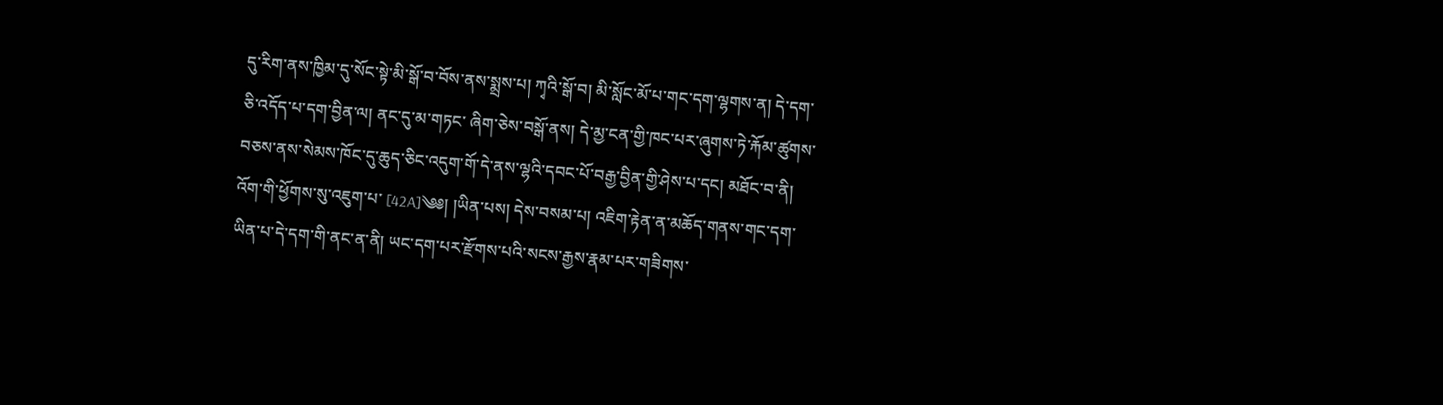དུ་རིག་ནས་ཁྱིམ་དུ་སོང་སྟེ་མི་སྒོ་བ་བོས་ནས་སྨྲས་པ། ཀྭའི་སྒོ་བ། མི་སློང་མོ་པ་གང་དག་ལྷགས་ན། དེ་དག་ཅི་འདོད་པ་དག་བྱིན་ལ། ནང་དུ་མ་གཏང་ ཞིག་ཅེས་བསྒོ་ནས། དེ་མྱ་ངན་གྱི་ཁང་པར་ཞུགས་ཏེ་རྐོམ་ཚུགས་བཅས་ནས་སེམས་ཁོང་དུ་ཆུད་ཅིང་འདུག་གོ་དེ་ནས་ལྷའི་དབང་པོ་བརྒྱ་བྱིན་གྱི་ཤེས་པ་དང། མཐོང་བ་ནི། འོག་གི་ཕྱོགས་སུ་འཇུག་པ་ [42A]༄༅། །ཡིན་པས། དེས་བསམ་པ། འཇིག་རྟེན་ན་མཆོད་གནས་གང་དག་ཡིན་པ་དེ་དག་གི་ནང་ན་ནི། ཡང་དག་པར་རྫོགས་པའི་སངས་རྒྱས་རྣམ་པར་གཟིགས་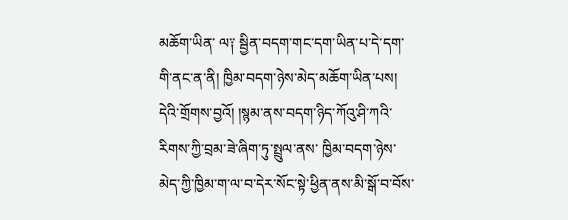མཆོག་ཡིན་ ལ༑ སྦྱིན་བདག་གང་དག་ཡིན་པ་དེ་དག་གི་ནང་ན་ནི། ཁྱིམ་བདག་ཉེས་མེད་མཆོག་ཡིན་པས། དེའི་གྲོགས་བྱའོ། །སྙམ་ནས་བདག་ཉིད་ཀོའུ་ཤི་ཀའི་རིགས་ཀྱི་བྲམ་ཟེ་ཞིག་ཏུ་སྤྲུལ་ནས་ ཁྱིམ་བདག་ཉེས་མེད་ཀྱི་ཁྱིམ་ག་ལ་བ་དེར་སོང་སྟེ་ཕྱིན་ནས་མི་སྒོ་བ་བོས་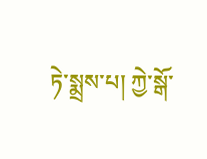ཏེ་སྨྲས་པ། ཀྱེ་སྒོ་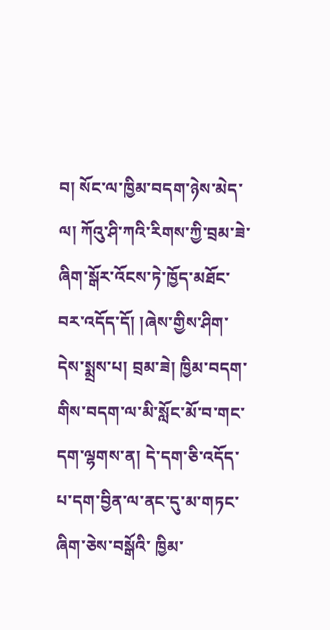བ། སོང་ལ་ཁྱིམ་བདག་ཉེས་མེད་ལ། ཀོའུ་ཤི་ཀའི་རིགས་ཀྱི་བྲམ་ཟེ་ཞིག་སྒོར་འོངས་ཏེ་ཁྱོད་མཐོང་ བར་འདོད་དོ། །ཞེས་གྱིས་ཤིག་དེས་སྨྲས་པ། བྲམ་ཟེ། ཁྱིམ་བདག་གིས་བདག་ལ་མི་སློང་མོ་བ་གང་དག་ལྷགས་ན། དེ་དག་ཅི་འདོད་པ་དག་བྱིན་ལ་ནང་དུ་མ་གཏང་ཞིག་ཅེས་བསྒོའི་ ཁྱིམ་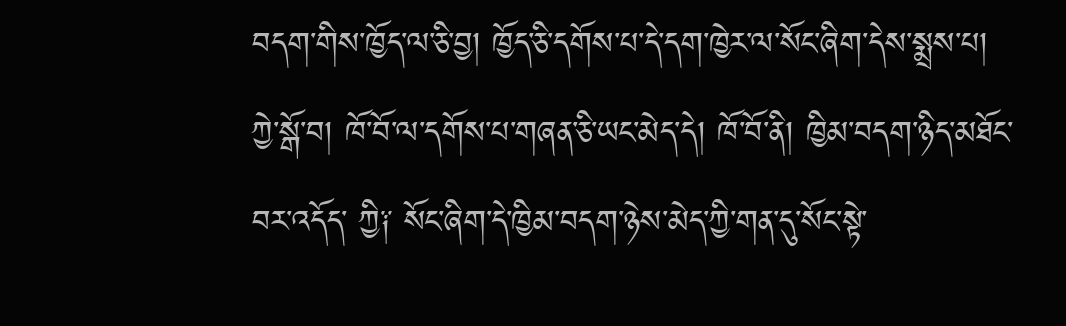བདག་གིས་ཁྱོད་ལ་ཅི་བྱ། ཁྱོད་ཅི་དགོས་པ་དེ་དག་ཁྱེར་ལ་སོང་ཞིག་དེས་སྨྲས་པ། ཀྱེ་སྒོ་བ། ཁོ་བོ་ལ་དགོས་པ་གཞན་ཅི་ཡང་མེད་དེ། ཁོ་བོ་ནི། ཁྱིམ་བདག་ཉིད་མཐོང་བར་འདོད་ ཀྱི༑ སོང་ཞིག་དེ་ཁྱིམ་བདག་ཉེས་མེད་ཀྱི་གན་དུ་སོང་སྟེ་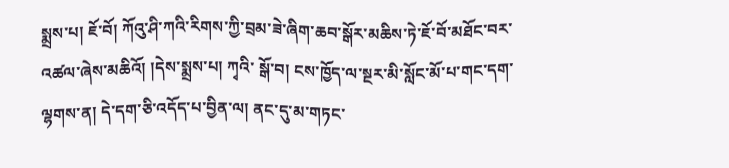སྨྲས་པ། ཇོ་བོ། ཀོའུ་ཤི་ཀའི་རིགས་ཀྱི་བྲམ་ཟེ་ཞིག་ཆབ་སྒོར་མཆིས་ཏེ་ཇོ་བོ་མཐོང་བར་འཚལ་ཞེས་མཆིའོ། །དེས་སྨྲས་པ། ཀྭའི་ སྒོ་བ། ངས་ཁྱོད་ལ་སྔར་མི་སློང་མོ་པ་གང་དག་ལྷགས་ན། དེ་དག་ཅི་འདོད་པ་བྱིན་ལ། ནང་དུ་མ་གཏང་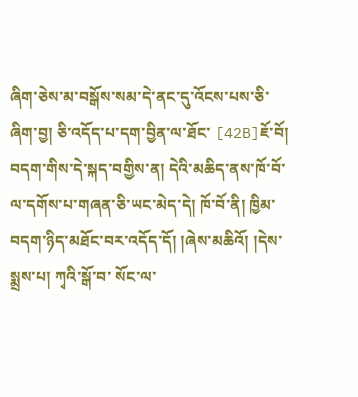ཞིག་ཅེས་མ་བསྒོས་སམ་དེ་ནང་དུ་འོངས་པས་ཅི་ཞིག་བྱ། ཅི་འདོད་པ་དག་བྱིན་ལ་ཐོང་ [42B]ཇོ་བོ། བདག་གིས་དེ་སྐད་བགྱིས་ན། དེའི་མཆིད་ནས་ཁོ་བོ་ལ་དགོས་པ་གཞན་ཅི་ཡང་མེད་དེ། ཁོ་བོ་ནི། ཁྱིམ་བདག་ཉིད་མཐོང་བར་འདོད་དོ། །ཞེས་མཆིའོ། །དེས་སྨྲས་པ། ཀྭའི་སྒོ་བ་ སོང་ལ་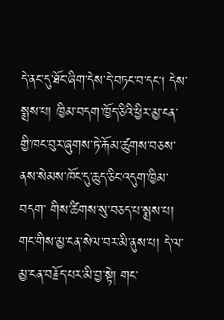དེ་ནང་དུ་ཐོང་ཞིག་དེས་དེ་བཏང་བ་དང། དེས་སྨྲས་པ། ཁྱིམ་བདག་ཁྱོད་ཅིའི་ཕྱིར་མྱ་ངན་གྱི་ཁང་བུར་ཞུགས་ཏེ་རྐོམ་ཚུགས་བཅས་ནས་སེམས་ཁོང་དུ་ཆུད་ཅིང་འདུག་ཁྱིམ་བདག་ གིས་ཚིགས་སུ་བཅད་པ་སྨྲས་པ། གང་གིས་མྱ་ངན་སེལ་བར་མི་ནུས་པ། དེ་ལ་མྱ་ངན་བརྗོད་པར་མི་བྱ་སྟེ། གང་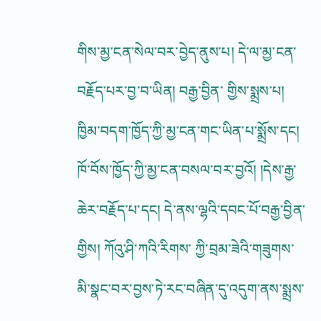གིས་མྱ་ངན་སེལ་བར་བྱེད་ནུས་པ། དེ་ལ་མྱ་ངན་བརྗོད་པར་བྱ་བ་ཡིན། བརྒྱ་བྱིན་ གྱིས་སྨྲས་པ། ཁྱིམ་བདག་ཁྱོད་ཀྱི་མྱ་ངན་གང་ཡིན་པ་སྨྲོས་དང། ཁོ་བོས་ཁྱོད་ཀྱི་མྱ་ངན་བསལ་བར་བྱའོ། །དེས་རྒྱ་ཆེར་བརྗོད་པ་དང། དེ་ནས་ལྷའི་དབང་པོ་བརྒྱ་བྱིན་གྱིས། ཀོའུ་ཤི་ཀའི་རིགས་ ཀྱི་བྲམ་ཟེའི་གཟུགས་མི་སྣང་བར་བྱས་ཏེ་རང་བཞིན་དུ་འདུག་ནས་སྨྲས་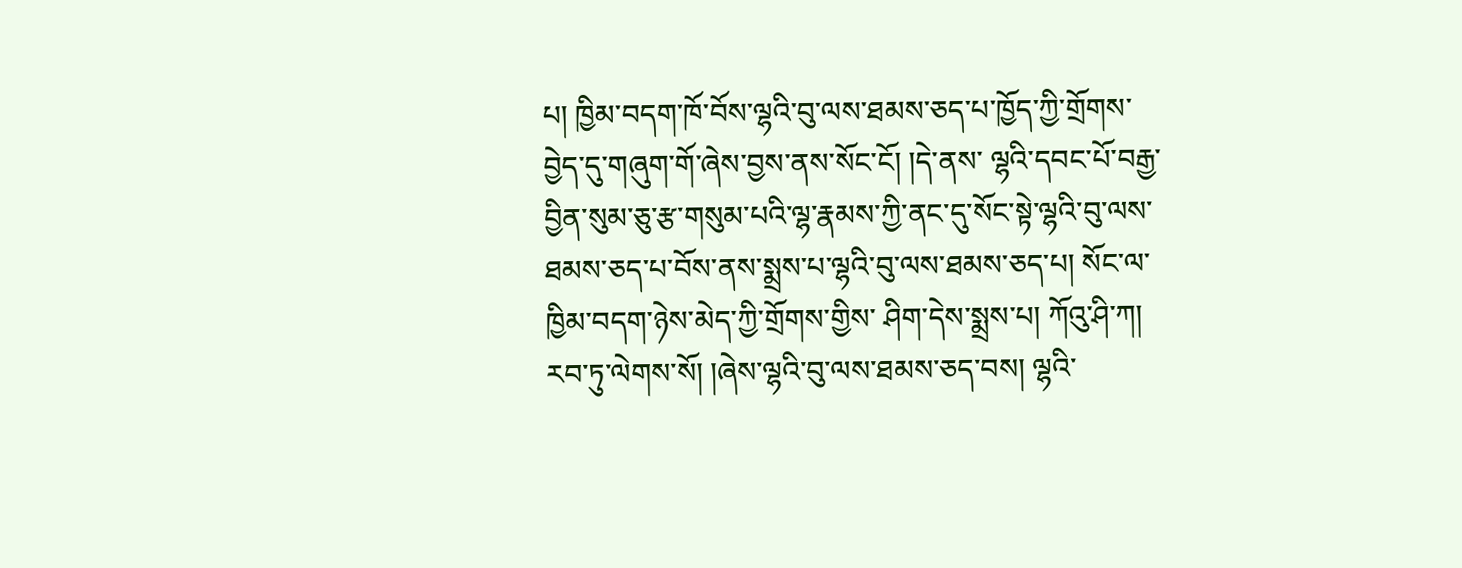པ། ཁྱིམ་བདག་ཁོ་བོས་ལྷའི་བུ་ལས་ཐམས་ཅད་པ་ཁྱོད་ཀྱི་གྲོགས་བྱེད་དུ་གཞུག་གོ་ཞེས་བྱས་ནས་སོང་ངོ། །དེ་ནས་ ལྷའི་དབང་པོ་བརྒྱ་བྱིན་སུམ་ཅུ་རྩ་གསུམ་པའི་ལྷ་རྣམས་ཀྱི་ནང་དུ་སོང་སྟེ་ལྷའི་བུ་ལས་ཐམས་ཅད་པ་བོས་ནས་སྨྲས་པ་ལྷའི་བུ་ལས་ཐམས་ཅད་པ། སོང་ལ་ཁྱིམ་བདག་ཉེས་མེད་ཀྱི་གྲོགས་གྱིས་ ཤིག་དེས་སྨྲས་པ། ཀོའུ་ཤི་ཀ། རབ་ཏུ་ལེགས་སོ། །ཞེས་ལྷའི་བུ་ལས་ཐམས་ཅད་བས། ལྷའི་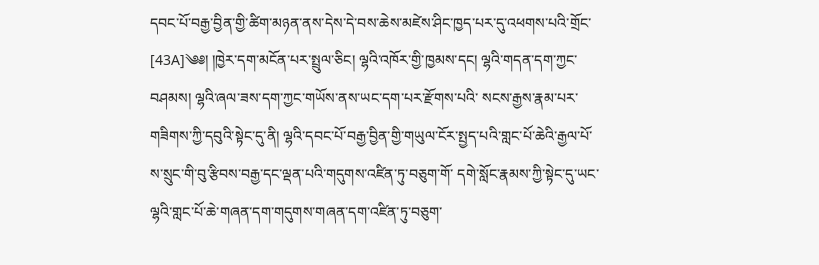དབང་པོ་བརྒྱ་བྱིན་གྱི་ཚིག་མཉན་ནས་དེས་དེ་བས་ཆེས་མཛེས་ཤིང་ཁྱད་པར་དུ་འཕགས་པའི་གྲོང་ [43A]༄༅། །ཁྱེར་དག་མངོན་པར་སྤྲུལ་ཅིང། ལྷའི་འཁོར་གྱི་ཁྱམས་དང། ལྷའི་གདན་དག་ཀྱང་བཤམས། ལྷའི་ཞལ་ཟས་དག་ཀྱང་གཡོས་ནས་ཡང་དག་པར་རྫོགས་པའི་ སངས་རྒྱས་རྣམ་པར་གཟིགས་ཀྱི་དབུའི་སྟེང་དུ་ནི། ལྷའི་དབང་པོ་བརྒྱ་བྱིན་གྱི་གཡུལ་ངོར་སྤྱད་པའི་གླང་པོ་ཆེའི་རྒྱལ་པོ་ས་སྲུང་གི་བུ་རྩིབས་བརྒྱ་དང་ལྡན་པའི་གདུགས་འཛིན་ཏུ་བཅུག་གོ་ དགེ་སློང་རྣམས་ཀྱི་སྟེང་དུ་ཡང་ལྷའི་གླང་པོ་ཆེ་གཞན་དག་གདུགས་གཞན་དག་འཛིན་ཏུ་བཅུག་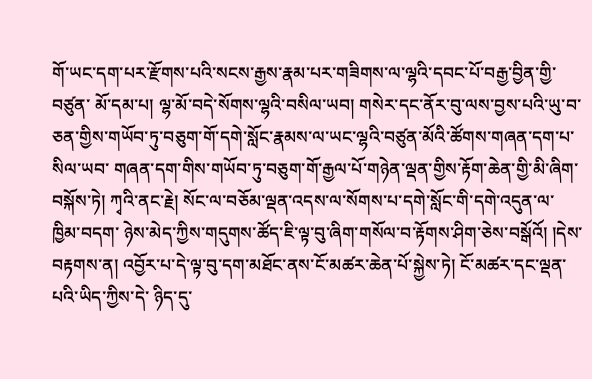གོ་ཡང་དག་པར་རྫོགས་པའི་སངས་རྒྱས་རྣམ་པར་གཟིགས་ལ་ལྷའི་དབང་པོ་བརྒྱ་བྱིན་གྱི་བཙུན་ མོ་དམ་པ། ལྷ་མོ་བདེ་སོགས་ལྷའི་བསིལ་ཡབ། གསེར་དང་ནོར་བུ་ལས་བྱས་པའི་ཡུ་བ་ཅན་གྱིས་གཡོབ་ཏུ་བཅུག་གོ་དགེ་སློང་རྣམས་ལ་ཡང་ལྷའི་བཙུན་མོའི་ཚོགས་གཞན་དག་པ་སིལ་ཡབ་ གཞན་དག་གིས་གཡོབ་ཏུ་བཅུག་གོ་རྒྱལ་པོ་གཉེན་ལྡན་གྱིས་རྟོག་ཆེན་གྱི་མི་ཞིག་བསྐོས་ཏེ། ཀྭའི་ནང་རྗེ། སོང་ལ་བཅོམ་ལྡན་འདས་ལ་སོགས་པ་དགེ་སློང་གི་དགེ་འདུན་ལ་ཁྱིམ་བདག་ ཉེས་མེད་ཀྱིས་གདུགས་ཚོད་ཇི་ལྟ་བུ་ཞིག་གསོལ་བ་རྟོགས་ཤིག་ཅེས་བསྒོའོ། །དེས་བརྟགས་ན། འབྱོར་པ་དེ་ལྟ་བུ་དག་མཐོང་ནས་ངོ་མཚར་ཆེན་པོ་སྐྱེས་ཏེ། ངོ་མཚར་དང་ལྡན་པའི་ཡིད་ཀྱིས་དེ་ ཉིད་དུ་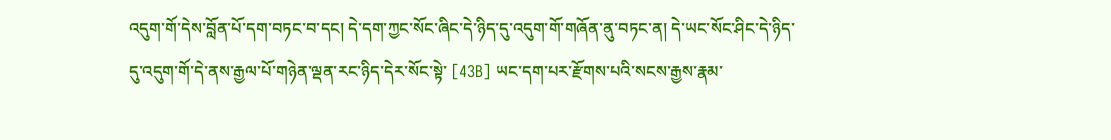འདུག་གོ་དེས་བློན་པོ་དག་བཏང་བ་དང། དེ་དག་ཀྱང་སོང་ཞིང་དེ་ཉིད་དུ་འདུག་གོ་གཞོན་ནུ་བཏང་ན། དེ་ཡང་སོང་ཤིང་དེ་ཉིད་དུ་འདུག་གོ་དེ་ནས་རྒྱལ་པོ་གཉེན་ལྡན་རང་ཉིད་དེར་སོང་སྟེ་ [43B] ཡང་དག་པར་རྫོགས་པའི་སངས་རྒྱས་རྣམ་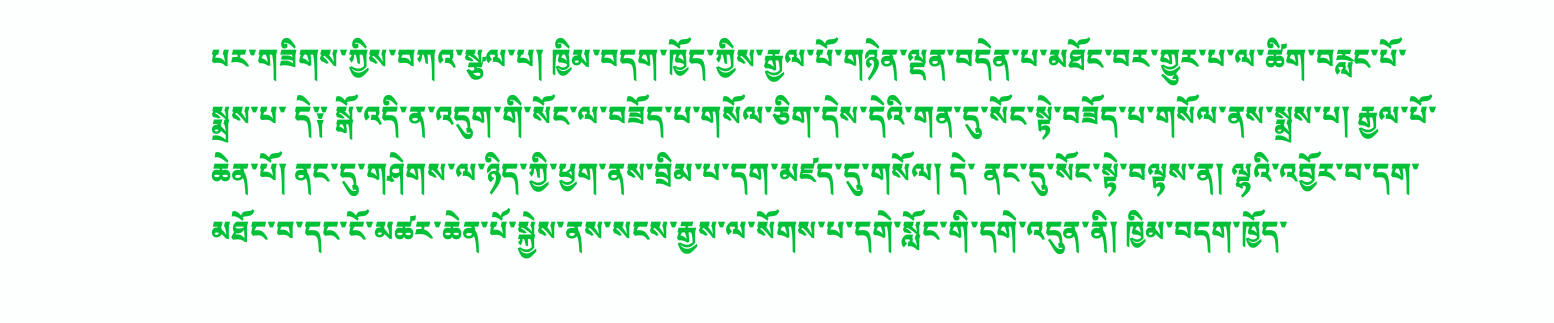པར་གཟིགས་ཀྱིས་བཀའ་སྩལ་པ། ཁྱིམ་བདག་ཁྱོད་ཀྱིས་རྒྱལ་པོ་གཉེན་ལྡན་བདེན་པ་མཐོང་བར་གྱུར་པ་ལ་ཚིག་བརླང་པོ་སྨྲས་པ་ དེ༑ སྒོ་འདི་ན་འདུག་གི་སོང་ལ་བཟོད་པ་གསོལ་ཅིག་དེས་དེའི་གན་དུ་སོང་སྟེ་བཟོད་པ་གསོལ་ནས་སྨྲས་པ། རྒྱལ་པོ་ཆེན་པོ། ནང་དུ་གཤེགས་ལ་ཉིད་ཀྱི་ཕྱག་ནས་བྲིམ་པ་དག་མཛད་དུ་གསོལ། དེ་ ནང་དུ་སོང་སྟེ་བལྟས་ན། ལྷའི་འབྱོར་བ་དག་མཐོང་བ་དང་ངོ་མཚར་ཆེན་པོ་སྐྱེས་ནས་སངས་རྒྱས་ལ་སོགས་པ་དགེ་སློང་གི་དགེ་འདུན་ནི། ཁྱིམ་བདག་ཁྱོད་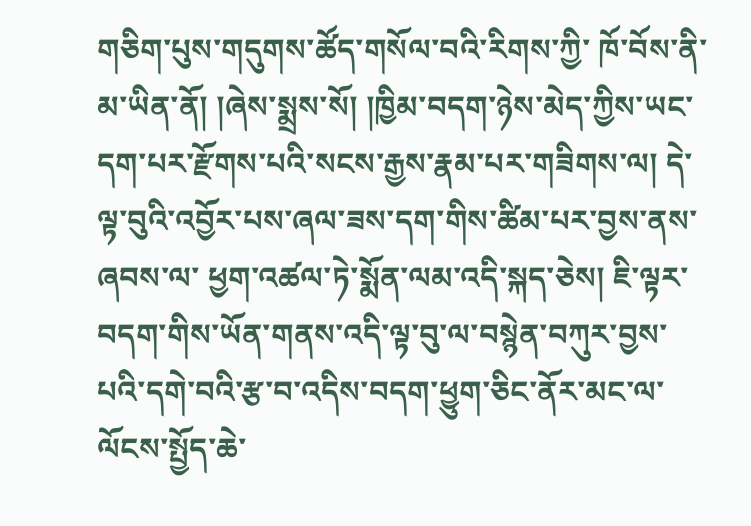གཅིག་པུས་གདུགས་ཚོད་གསོལ་བའི་རིགས་ཀྱི་ ཁོ་བོས་ནི་མ་ཡིན་ནོ། །ཞེས་སྨྲས་སོ། །ཁྱིམ་བདག་ཉེས་མེད་ཀྱིས་ཡང་དག་པར་རྫོགས་པའི་སངས་རྒྱས་རྣམ་པར་གཟིགས་ལ། དེ་ལྟ་བུའི་འབྱོར་པས་ཞལ་ཟས་དག་གིས་ཚིམ་པར་བྱས་ནས་ཞབས་ལ་ ཕྱག་འཚལ་ཏེ་སྨོན་ལམ་འདི་སྐད་ཅེས། ཇི་ལྟར་བདག་གིས་ཡོན་གནས་འདི་ལྟ་བུ་ལ་བསྙེན་བཀུར་བྱས་པའི་དགེ་བའི་རྩ་བ་འདིས་བདག་ཕྱུག་ཅིང་ནོར་མང་ལ་ལོངས་སྤྱོད་ཆེ་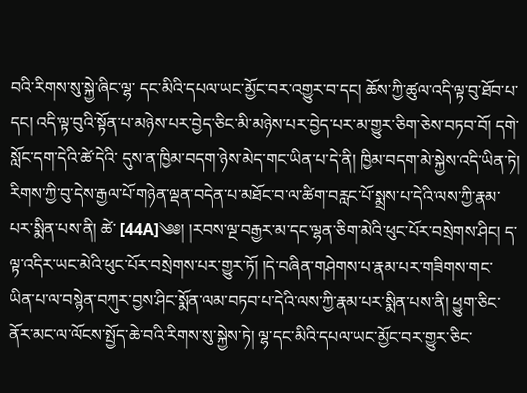བའི་རིགས་སུ་སྐྱེ་ཞིང་ལྷ་ དང་མིའི་དཔལ་ཡང་མྱོང་བར་འགྱུར་བ་དང། ཆོས་ཀྱི་ཚུལ་འདི་ལྟ་བུ་ཐོབ་པ་དང། འདི་ལྟ་བུའི་སྟོན་པ་མཉེས་པར་བྱེད་ཅིང་མི་མཉེས་པར་བྱེད་པར་མ་གྱུར་ཅིག་ཅེས་བཏབ་བོ། དགེ་སློང་དག་དེའི་ཚེ་དེའི་ དུས་ན་ཁྱིམ་བདག་ཉེས་མེད་གང་ཡིན་པ་དེ་ནི། ཁྱིམ་བདག་མེ་སྐྱེས་འདི་ཡིན་ཏེ། རིགས་ཀྱི་བུ་དེས་རྒྱལ་པོ་གཉེན་ལྡན་བདེན་པ་མཐོང་བ་ལ་ཚིག་བརླང་པོ་སྨྲས་པ་དེའི་ལས་ཀྱི་རྣམ་པར་སྨིན་པས་ནི། ཚེ་ [44A]༄༅། །རབས་ལྔ་བརྒྱར་མ་དང་ལྷན་ཅིག་མེའི་ཕུང་པོར་བསྲེགས་ཤིང། ད་ལྟ་འདིར་ཡང་མེའི་ཕུང་པོར་བསྲེགས་པར་གྱུར་ཏོ། །དེ་བཞིན་གཤེགས་པ་རྣམ་པར་གཟིགས་གང་ ཡིན་པ་ལ་བསྙེན་བཀུར་བྱས་ཤིང་སྨོན་ལམ་བཏབ་པ་དེའི་ལས་ཀྱི་རྣམ་པར་སྨིན་པས་ནི། ཕྱུག་ཅིང་ནོར་མང་ལ་ལོངས་སྤྱོད་ཆེ་བའི་རིགས་སུ་སྐྱེས་ཏེ། ལྷ་དང་མིའི་དཔལ་ཡང་མྱོང་བར་གྱུར་ཅིང་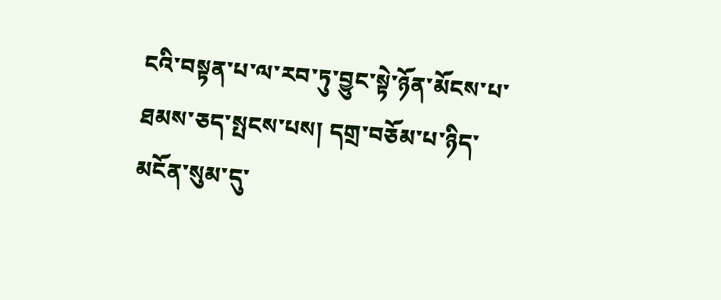ངའི་བསྟན་པ་ལ་རབ་ཏུ་བྱུང་སྟེ་ཉོན་མོངས་པ་ཐམས་ཅད་སྤངས་པས། དགྲ་བཅོམ་པ་ཉིད་མངོན་སུམ་དུ་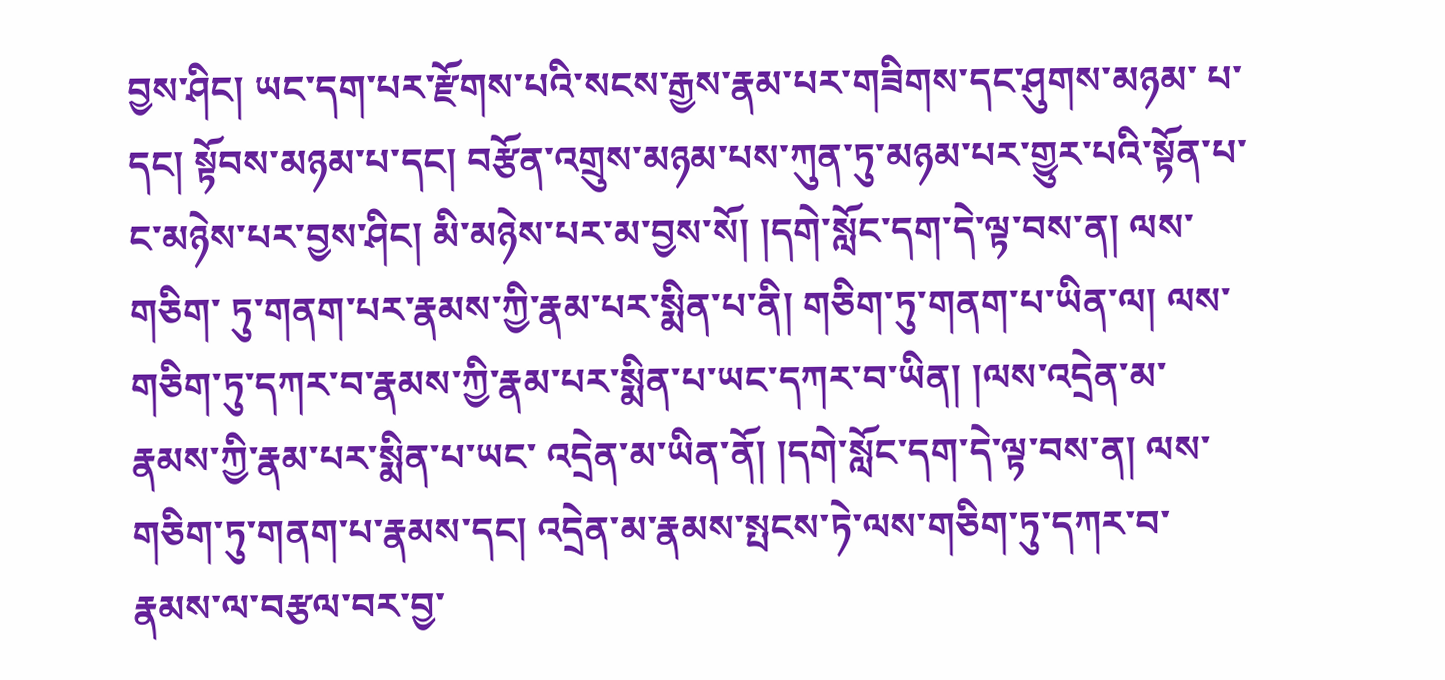བྱས་ཤིང། ཡང་དག་པར་རྫོགས་པའི་སངས་རྒྱས་རྣམ་པར་གཟིགས་དང་ཤུགས་མཉམ་ པ་དང། སྟོབས་མཉམ་པ་དང། བརྩོན་འགྲུས་མཉམ་པས་ཀུན་ཏུ་མཉམ་པར་གྱུར་པའི་སྟོན་པ་ང་མཉེས་པར་བྱས་ཤིང། མི་མཉེས་པར་མ་བྱས་སོ། །དགེ་སློང་དག་དེ་ལྟ་བས་ན། ལས་གཅིག་ ཏུ་གནག་པར་རྣམས་ཀྱི་རྣམ་པར་སྨིན་པ་ནི། གཅིག་ཏུ་གནག་པ་ཡིན་ལ། ལས་གཅིག་ཏུ་དཀར་བ་རྣམས་ཀྱི་རྣམ་པར་སྨིན་པ་ཡང་དཀར་བ་ཡིན། །ལས་འདྲེན་མ་རྣམས་ཀྱི་རྣམ་པར་སྨིན་པ་ཡང་ འདྲེན་མ་ཡིན་ནོ། །དགེ་སློང་དག་དེ་ལྟ་བས་ན། ལས་གཅིག་ཏུ་གནག་པ་རྣམས་དང། འདྲེན་མ་རྣམས་སྤངས་ཏེ་ལས་གཅིག་ཏུ་དཀར་བ་རྣམས་ལ་བརྩལ་བར་བྱ་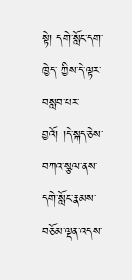སྟེ། དགེ་སློང་དག་ཁྱེད་ ཀྱིས་དེ་ལྟར་བསླབ་པར་བྱའོ། །དེ་སྐད་ཅེས་བཀའ་སྩལ་ནས་དགེ་སློང་རྣམས་བཅོམ་ལྡན་འདས་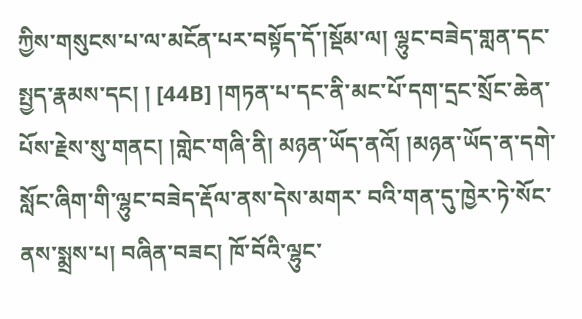ཀྱིས་གསུངས་པ་ལ་མངོན་པར་བསྟོད་དོ་།སྡོམ་ལ། ལྷུང་བཟེད་གླན་དང་སྤྱད་རྣམས་དང། ། [44B] །གཏན་པ་དང་ནི་མང་པོ་དག་དྲང་སྲོང་ཆེན་པོས་རྗེས་སུ་གནང། །གླེང་གཞི་ནི། མཉན་ཡོད་ནའོ། །མཉན་ཡོད་ན་དགེ་སློང་ཞིག་གི་ལྷུང་བཟེད་རྡོལ་ནས་དེས་མགར་ བའི་གན་དུ་ཁྱེར་ཏེ་སོང་ནས་སྨྲས་པ། བཞིན་བཟང། ཁོ་བོའི་ལྷུང་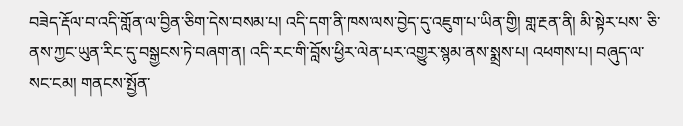བཟེད་རྡོལ་བ་འདི་གློན་ལ་བྱིན་ཅིག་དེས་བསམ་པ། འདི་དག་ནི་ཁས་ལས་བྱེད་དུ་འཇུག་པ་ཡིན་གྱི། གླ་རྔན་ནི། མི་སྟེར་པས་ ཅི་ནས་ཀྱང་ཡུན་རིང་དུ་བསྒྱངས་ཏེ་བཞག་ན། འདི་རང་གི་བློས་ཕྱིར་ལེན་པར་འགྱུར་སྙམ་ནས་སྨྲས་པ། འཕགས་པ། བཞུད་ལ་སང་ངམ། གནངས་སྤྱོན་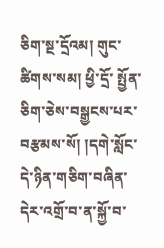ཅིག་སྔ་དྲོའམ། གུང་ཚིགས་སམ། ཕྱི་དྲོ་ སྤྱོན་ཅིག་ཅེས་བསྒྱངས་པར་བརྩམས་སོ། །དགེ་སློང་དེ་ཉིན་གཅིག་བཞིན་དེར་འགྲོ་བ་ན་སྐྱོ་བ་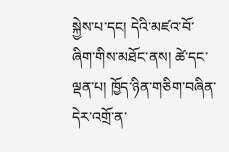སྐྱེས་པ་དང། དེའི་མཛའ་བོ་ཞིག་གིས་མཐོང་ནས། ཚེ་དང་ལྡན་པ། ཁྱོད་ཉིན་གཅིག་བཞིན་དེར་འགྲོ་ན་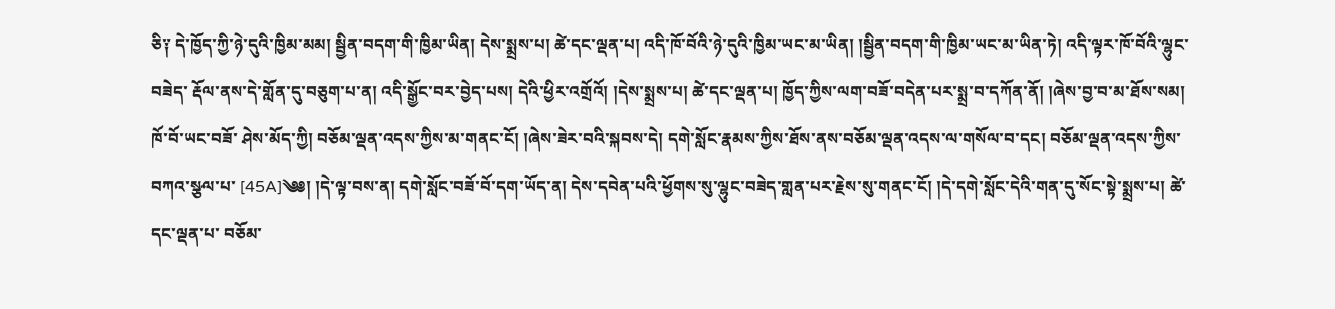ཅི༑ དེ་ཁྱོད་ཀྱི་ཉེ་དུའི་ཁྱིམ་མམ། སྦྱིན་བདག་གི་ཁྱིམ་ཡིན། དེས་སྨྲས་པ། ཚེ་དང་ལྡན་པ། འདི་ཁོ་བོའི་ཉེ་དུའི་ཁྱིམ་ཡང་མ་ཡིན། །སྦྱིན་བདག་གི་ཁྱིམ་ཡང་མ་ཡིན་ཏེ། འདི་ལྟར་ཁོ་བོའི་ལྷུང་བཟེད་ རྡོལ་ནས་དེ་གློན་དུ་བཅུག་པ་ན། འདི་སྒྱོང་བར་བྱེད་པས། དེའི་ཕྱིར་འགྲོའོ། །དེས་སྨྲས་པ། ཚེ་དང་ལྡན་པ། ཁྱོད་ཀྱིས་ལག་བཟོ་བདེན་པར་སྨྲ་བ་དཀོན་ནོ། །ཞེས་བྱ་བ་མ་ཐོས་སམ། ཁོ་བོ་ཡང་བཟོ་ ཤེས་མོད་ཀྱི། བཅོམ་ལྡན་འདས་ཀྱིས་མ་གནང་ངོ། །ཞེས་ཟེར་བའི་སྐབས་དེ། དགེ་སློང་རྣམས་ཀྱིས་ཐོས་ནས་བཅོམ་ལྡན་འདས་ལ་གསོལ་བ་དང། བཅོམ་ལྡན་འདས་ཀྱིས་བཀའ་སྩལ་པ་ [45A]༄༅། །དེ་ལྟ་བས་ན། དགེ་སློང་བཟོ་བོ་དག་ཡོད་ན། དེས་དབེན་པའི་ཕྱོགས་སུ་ལྷུང་བཟེད་གླན་པར་རྗེས་སུ་གནང་ངོ། །དེ་དགེ་སློང་དེའི་གན་དུ་སོང་སྟེ་སྨྲས་པ། ཚེ་དང་ལྡན་པ་ བཅོམ་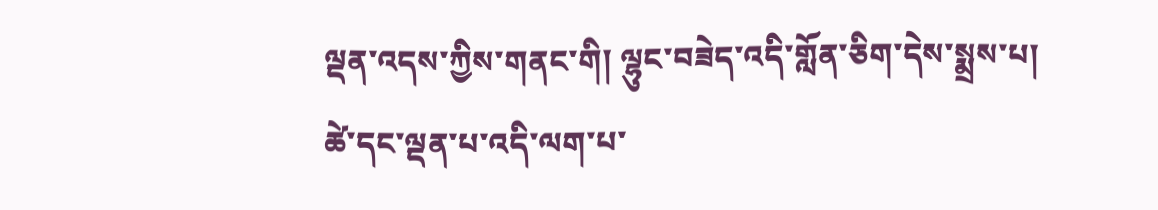ལྡན་འདས་ཀྱིས་གནང་གི། ལྷུང་བཟེད་འདི་གློན་ཅིག་དེས་སྨྲས་པ། ཚེ་དང་ལྡན་པ་འདི་ལག་པ་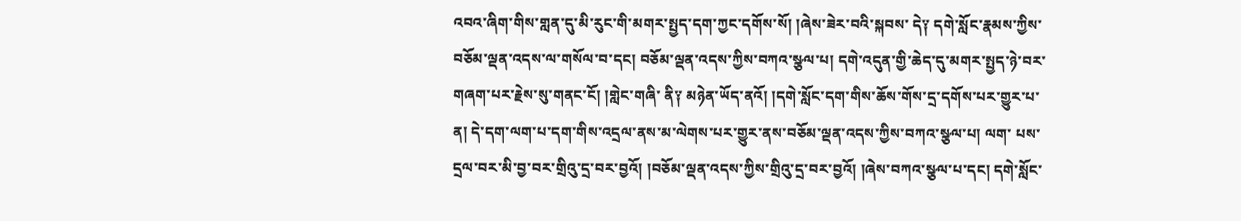འབའ་ཞིག་གིས་གླན་དུ་མི་རུང་གི་མགར་སྤྱད་དག་ཀྱང་དགོས་སོ། །ཞེས་ཟེར་བའི་སྐབས་ དེ༑ དགེ་སློང་རྣམས་ཀྱིས་བཅོམ་ལྡན་འདས་ལ་གསོལ་བ་དང། བཅོམ་ལྡན་འདས་ཀྱིས་བཀའ་སྩལ་པ། དགེ་འདུན་གྱི་ཆེད་དུ་མགར་སྤྱད་ཉེ་བར་གཞག་པར་རྗེས་སུ་གནང་ངོ། །གླེང་གཞི་ ནི༑ མཉེན་ཡོད་ནའོ། །དགེ་སློང་དག་གིས་ཆོས་གོས་དྲ་དགོས་པར་གྱུར་པ་ན། དེ་དག་ལག་པ་དག་གིས་འདྲལ་ནས་མ་ལེགས་པར་གྱུར་ནས་བཅོམ་ལྡན་འདས་ཀྱིས་བཀའ་སྩལ་པ། ལག་ པས་དྲལ་བར་མི་བྱ་བར་གྲིའུ་དྲ་བར་བྱའོ། །བཅོམ་ལྡན་འདས་ཀྱིས་གྲིའུ་དྲ་བར་བྱའོ། །ཞེས་བཀའ་སྩལ་པ་དང། དགེ་སློང་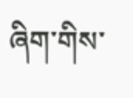ཞིག་གིས་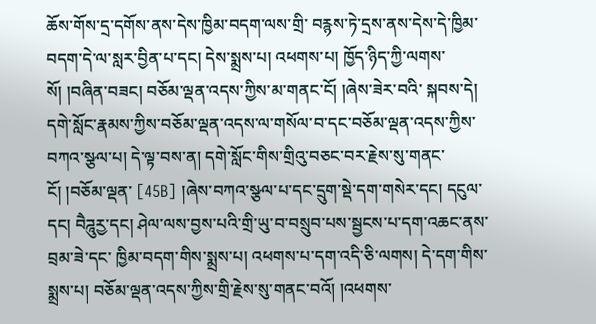ཆོས་གོས་དྲ་དགོས་ནས་དེས་ཁྱིམ་བདག་ལས་གྲི་ བརྙས་ཏེ་དྲས་ནས་དེས་དེ་ཁྱིམ་བདག་དེ་ལ་སླར་བྱིན་པ་དང། དེས་སྨྲས་པ། འཕགས་པ། ཁྱོད་ཉིད་ཀྱི་ལགས་སོ། །བཞིན་བཟང། བཅོམ་ལྡན་འདས་ཀྱིས་མ་གནང་ངོ། །ཞེས་ཟེར་བའི་ སྐབས་དེ། དགེ་སློང་རྣམས་ཀྱིས་བཅོམ་ལྡན་འདས་ལ་གསོལ་བ་དང་བཅོམ་ལྡན་འདས་ཀྱིས་བཀའ་སྩལ་པ། དེ་ལྟ་བས་ན། དགེ་སློང་གིས་གྲིའུ་བཅང་བར་རྗེས་སུ་གནང་ངོ། །བཅོམ་ལྡན་ [45B] །ཞེས་བཀའ་སྩལ་པ་དང་དྲུག་སྡེ་དག་གསེར་དང། དངུལ་དང། བཻཌཱུརྱ་དང། ཤེལ་ལས་བྱས་པའི་གྲི་ཡུ་བ་བསྲུབ་པས་སྦྱངས་པ་དག་འཆང་ནས་བྲམ་ཟེ་དང་ ཁྱིམ་བདག་གིས་སྨྲས་པ། འཕགས་པ་དག་འདི་ཅི་ལགས། དེ་དག་གིས་སྨྲས་པ། བཅོམ་ལྡན་འདས་ཀྱིས་གྲི་རྗེས་སུ་གནང་བའོ། །འཕགས་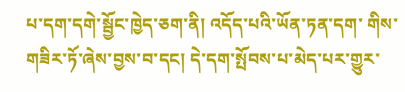པ་དག་དགེ་སྦྱོང་ཁྱེད་ཅག་ནི། འདོད་པའི་ཡོན་ཏན་དག་ གིས་གཟིར་ཏོ་ཞེས་བྱས་བ་དང། དེ་དག་སྤོབས་པ་མེད་པར་གྱུར་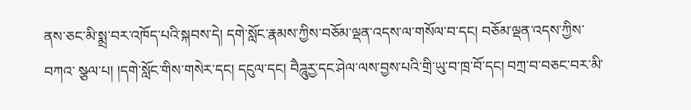ནས་ཅང་མི་སྨྲ་བར་འཁོད་པའི་སྐབས་དེ། དགེ་སློང་རྣམས་ཀྱིས་བཅོམ་ལྡན་འདས་ལ་གསོལ་བ་དང། བཅོམ་ལྡན་འདས་ཀྱིས་བཀའ་ སྩལ་པ། །དགེ་སློང་གིས་གསེར་དང། དངུལ་དང། བཻཌཱུརྱ་དང་ཤེལ་ལས་བྱས་པའི་གྲི་ཡུ་བ་ཁྲ་བོ་དང། བཀྲ་བ་བཅང་བར་མི་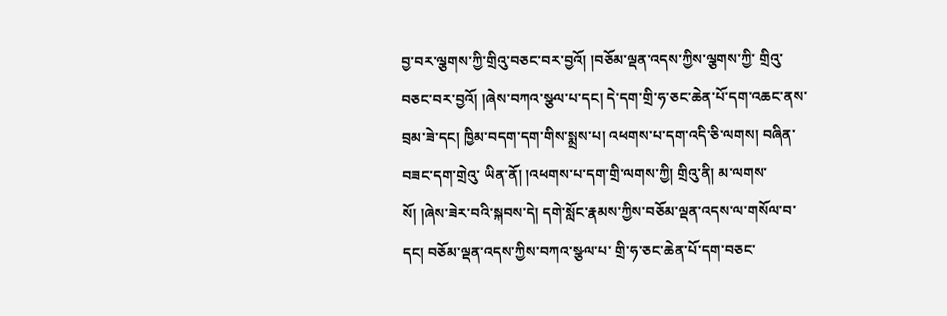བྱ་བར་ལྕགས་ཀྱི་གྲིའུ་བཅང་བར་བྱའོ། །བཅོམ་ལྡན་འདས་ཀྱིས་ལྕགས་ཀྱི་ གྲིའུ་བཅང་བར་བྱའོ། །ཞེས་བཀའ་སྩལ་པ་དང། དེ་དག་གྲི་ཧ་ཅང་ཆེན་པོ་དག་འཆང་ནས་བྲམ་ཟེ་དང། ཁྱིམ་བདག་དག་གིས་སྨྲས་པ། འཕགས་པ་དག་འདི་ཅི་ལགས། བཞིན་བཟང་དག་གྲེའུ་ ཡིན་ནོ། །འཕགས་པ་དག་གྲི་ལགས་ཀྱི། གྲིའུ་ནི། མ་ལགས་སོ། །ཞེས་ཟེར་བའི་སྐབས་དེ། དགེ་སློང་རྣམས་ཀྱིས་བཅོམ་ལྡན་འདས་ལ་གསོལ་བ་དང། བཅོམ་ལྡན་འདས་ཀྱིས་བཀའ་སྩལ་པ་ གྲི་ཧ་ཅང་ཆེན་པོ་དག་བཅང་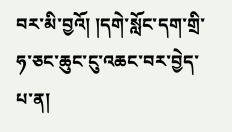བར་མི་བྱའོ། །དགེ་སློང་དག་གྲི་ཧ་ཅང་ཆུང་ངུ་འཆང་བར་བྱེད་པ་ན།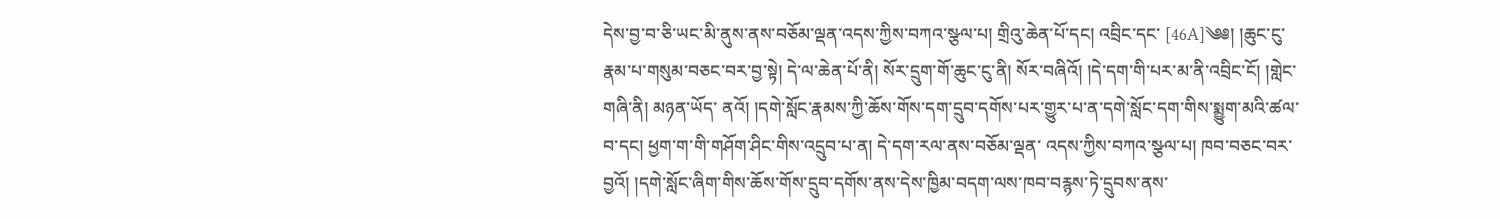དེས་བྱ་བ་ཅི་ཡང་མི་ནུས་ནས་བཅོམ་ལྡན་འདས་ཀྱིས་བཀའ་སྩལ་པ། གྲིའུ་ཆེན་པོ་དང། འབྲིང་དང་ [46A]༄༅། །ཆུང་ངུ་རྣམ་པ་གསུམ་བཅང་བར་བྱ་སྟེ། དེ་ལ་ཆེན་པོ་ནི། སོར་དྲུག་གོ་ཆུང་ངུ་ནི། སོར་བཞིའོ། །དེ་དག་གི་པར་མ་ནི་འབྲིང་ངོ། །གླེང་གཞི་ནི། མཉན་ཡོད་ ནའོ། །དགེ་སློང་རྣམས་ཀྱི་ཆོས་གོས་དག་དྲུབ་དགོས་པར་གྱུར་པ་ན་དགེ་སློང་དག་གིས་སྨྱུག་མའི་ཚལ་བ་དང། ཕྱག་ག་གི་གཤོག་ཤིང་གིས་འདྲུབ་པ་ན། དེ་དག་རལ་ནས་བཅོམ་ལྡན་ འདས་ཀྱིས་བཀའ་སྩལ་པ། ཁབ་བཅང་བར་བྱའོ། །དགེ་སློང་ཞིག་གིས་ཆོས་གོས་དྲུབ་དགོས་ནས་དེས་ཁྱིམ་བདག་ལས་ཁབ་བརྙས་ཏེ་དྲུབས་ནས་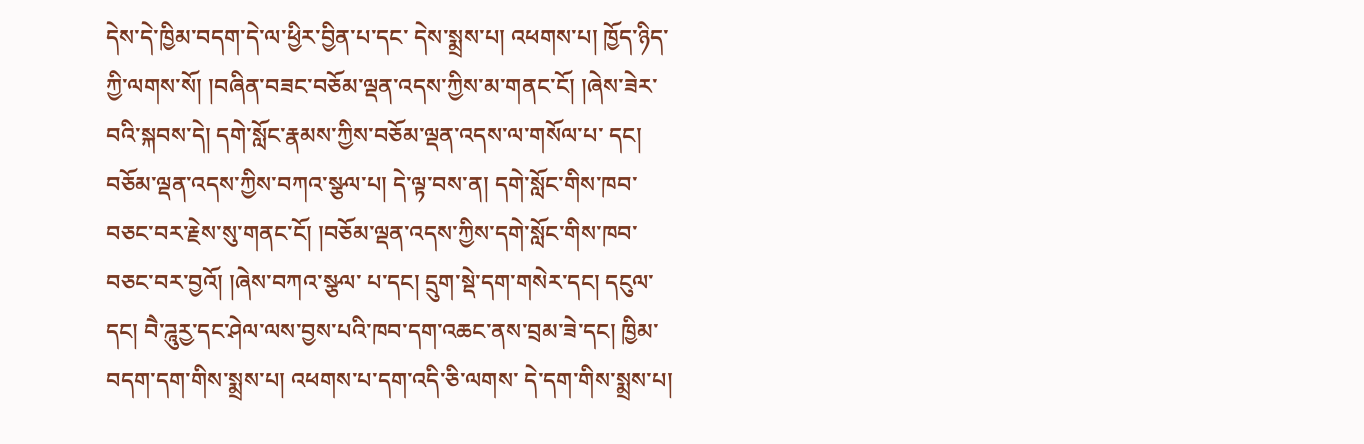དེས་དེ་ཁྱིམ་བདག་དེ་ལ་ཕྱིར་བྱིན་པ་དང་ དེས་སྨྲས་པ། འཕགས་པ། ཁྱོད་ཉིད་ཀྱི་ལགས་སོ། །བཞིན་བཟང་བཅོམ་ལྡན་འདས་ཀྱིས་མ་གནང་ངོ། །ཞེས་ཟེར་བའི་སྐབས་དེ། དགེ་སློང་རྣམས་ཀྱིས་བཅོམ་ལྡན་འདས་ལ་གསོལ་པ་ དང། བཅོམ་ལྡན་འདས་ཀྱིས་བཀའ་སྩལ་པ། དེ་ལྟ་བས་ན། དགེ་སློང་གིས་ཁབ་བཅང་བར་རྗེས་སུ་གནང་ངོ། །བཅོམ་ལྡན་འདས་ཀྱིས་དགེ་སློང་གིས་ཁབ་བཅང་བར་བྱའོ། །ཞེས་བཀའ་སྩལ་ པ་དང། དྲུག་སྡེ་དག་གསེར་དང། དངུལ་དང། བཻ་ཌཱུརྱ་དང་ཤེལ་ལས་བྱས་པའི་ཁབ་དག་འཆང་ནས་བྲམ་ཟེ་དང། ཁྱིམ་བདག་དག་གིས་སྨྲས་པ། འཕགས་པ་དག་འདི་ཅི་ལགས་ དེ་དག་གིས་སྨྲས་པ།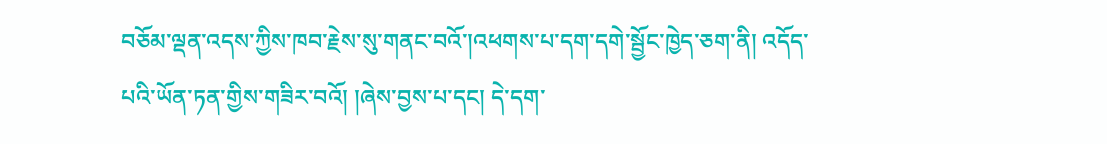བཅོམ་ལྡན་འདས་ཀྱིས་ཁབ་རྗེས་སུ་གནང་བའོ་།འཕགས་པ་དག་དགེ་སྦྱོང་ཁྱེད་ཅག་ནི། འདོད་པའི་ཡོན་ཏན་གྱིས་གཟིར་བའོ། །ཞེས་བྱས་པ་དང། དེ་དག་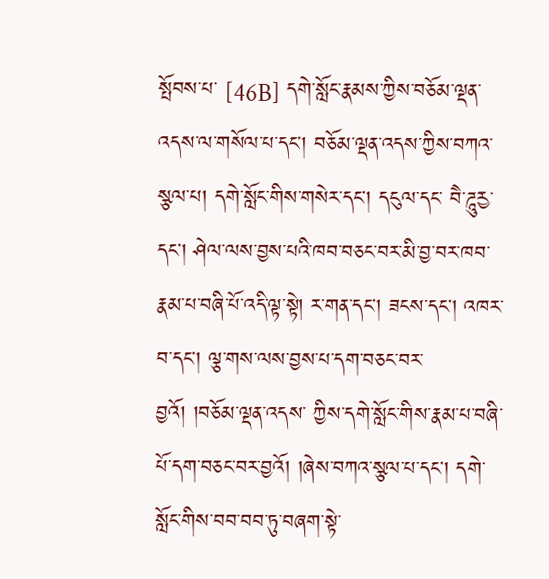སྤོབས་པ་ [46B] དགེ་སློང་རྣམས་ཀྱིས་བཅོམ་ལྡན་འདས་ལ་གསོལ་པ་དང། བཅོམ་ལྡན་འདས་ཀྱིས་བཀའ་སྩལ་པ། དགེ་སློང་གིས་གསེར་དང། དངུལ་དང་ བཻ་ཌཱུརྱ་དང། ཤེལ་ལས་བྱས་པའི་ཁབ་བཅང་བར་མི་བྱ་བར་ཁབ་རྣམ་པ་བཞི་པོ་འདི་ལྟ་སྟེ། ར་གན་དང། ཟངས་དང། འཁར་བ་དང། ལྕ་གས་ལས་བྱས་པ་དག་བཅང་བར་བྱའོ། །བཅོམ་ལྡན་འདས་ ཀྱིས་དགེ་སློང་གིས་རྣམ་པ་བཞི་པོ་དག་བཅང་བར་བྱའོ། །ཞེས་བཀའ་སྩལ་པ་དང། དགེ་སློང་གིས་བབ་བབ་ཏུ་བཞག་སྟེ་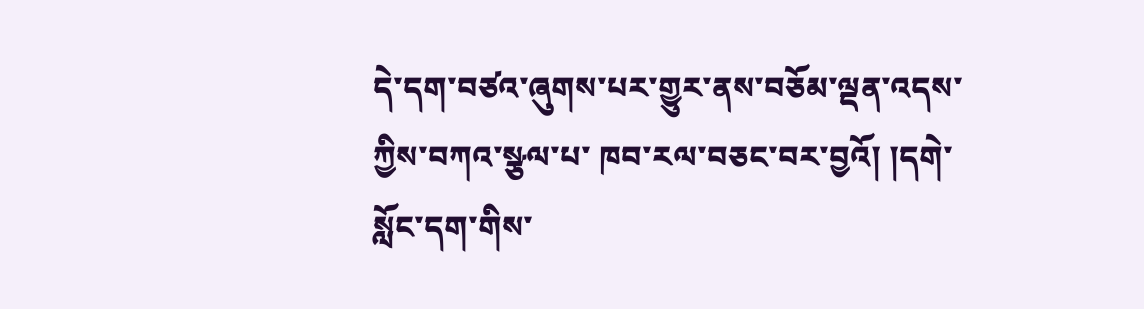དེ་དག་བཙའ་ཞུགས་པར་གྱུར་ནས་བཅོམ་ལྡན་འདས་ཀྱིས་བཀའ་སྩལ་པ་ ཁབ་རལ་བཅང་བར་བྱའོ། །དགེ་སློང་དག་གིས་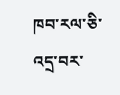ཁབ་རལ་ཅི་འདྲ་བར་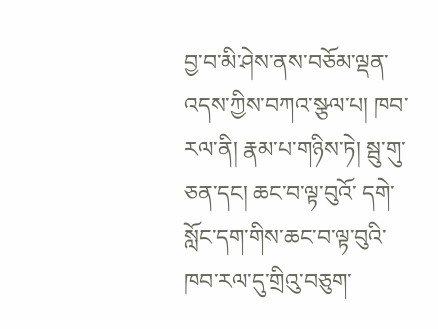བྱ་བ་མི་ཤེས་ནས་བཅོམ་ལྡན་འདས་ཀྱིས་བཀའ་སྩལ་པ། ཁབ་རལ་ནི། རྣམ་པ་གཉིས་ཏེ། སྦུ་གུ་ཅན་དང། ཆང་བ་ལྟ་བུའོ་ དགེ་སློང་དག་གིས་ཆང་བ་ལྟ་བུའི་ཁབ་རལ་དུ་གྲིའུ་བཅུག་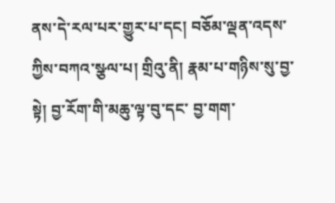ནས་དེ་རལ་པར་གྱུར་པ་དང། བཅོམ་ལྡན་འདས་ཀྱིས་བཀའ་སྩལ་པ། གྲིའུ་ནི། རྣམ་པ་གཉིས་སུ་བྱ་སྟེ། བྱ་རོག་གི་མཆུ་ལྟ་བུ་དང་ བྱ་གག་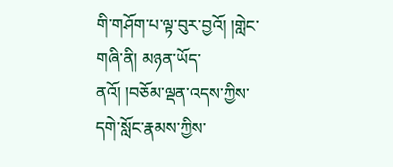གི་གཤོག་པ་ལྟ་བུར་བྱའོ། །གླེང་གཞི་ནི། མཉན་ཡོད་ནའོ། །བཅོམ་ལྡན་འདས་ཀྱིས་དགེ་སློང་རྣམས་ཀྱིས་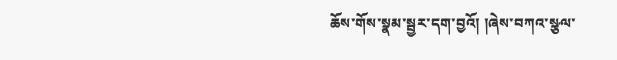ཆོས་གོས་སྣམ་སྦྱར་དག་བྱའོ། །ཞེས་བཀའ་སྩལ་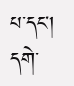པ་དང། དགེ་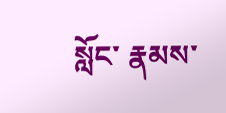སློང་ རྣམས་